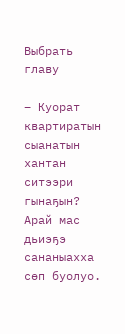Выбрать главу

– Куорат квартиратын сыанатын хантан ситээри гынаҕын? Арай мас дьиэҕэ сананыахха сөп буолуо.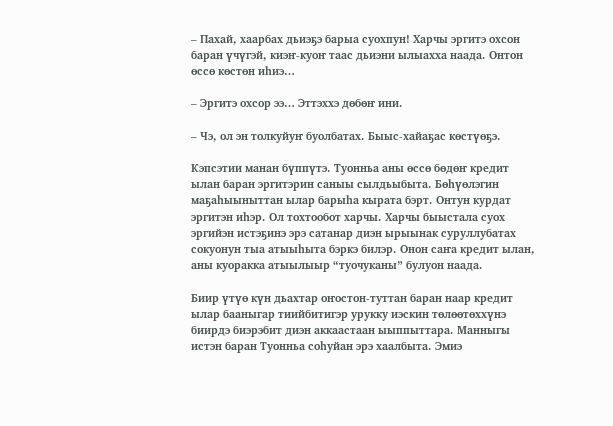– Пахай, хаарбах дьиэҕэ барыа суохпун! Харчы эргитэ охсон баран үчүгэй, киэҥ-куоҥ таас дьиэни ылыахха наада. Онтон өссө көстөн иһиэ…

– Эргитэ охсор ээ… Эттэххэ дөбөҥ ини.

– Чэ, ол эн толкуйуҥ буолбатах. Быыс-хайаҕас көстүөҕэ.

Кэпсэтии манан бүппүтэ. Туонньа аны өссө бөдөҥ кредит ылан баран эргитэрин саныы сылдьыбыта. Бөһүөлэгин маҕаһыыныттан ылар барыһа кырата бэрт. Онтун курдат эргитэн иһэр. Ол тохтообот харчы. Харчы быыстала суох эргийэн истэҕинэ эрэ сатанар диэн ырыынак суруллубатах сокуонун тыа атыыһыта бэркэ билэр. Онон саҥа кредит ылан, аны куоракка атыылыыр “туочуканы” булуон наада.

Биир үтүө күн дьахтар оҥостон-туттан баран наар кредит ылар бааныгар тиийбитигэр урукку иэскин төлөөтөххүнэ биирдэ биэрэбит диэн аккаастаан ыыппыттара. Манныгы истэн баран Туонньа соһуйан эрэ хаалбыта. Эмиэ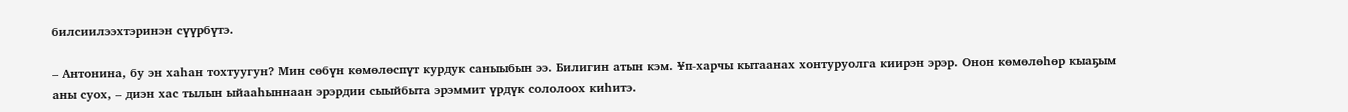билсиилээхтэринэн сүүрбүтэ.

– Антонина, бу эн хаһан тохтуугун? Мин сөбүн көмөлөспүт курдук саныыбын ээ. Билигин атын кэм. ¥п-харчы кытаанах хонтуруолга киирэн эрэр. Онон көмөлөһөр кыаҕым аны суох, – диэн хас тылын ыйааһыннаан эрэрдии сыыйбыта эрэммит үрдүк сололоох киһитэ.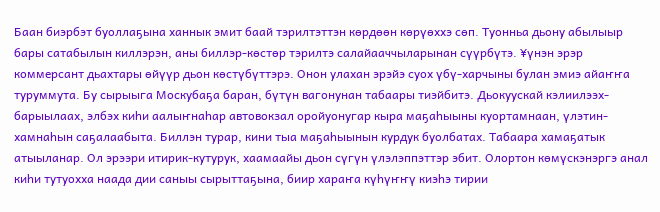Баан биэрбэт буоллаҕына ханнык эмит баай тэрилтэттэн көрдөөн көрүөххэ сөп. Туонньа дьону абылыыр бары сатабылын киллэрэн, аны биллэр-көстөр тэрилтэ салайааччыларынан сүүрбүтэ. ¥үнэн эрэр коммерсант дьахтары өйүүр дьон көстүбүттэрэ. Онон улахан эрэйэ суох үбү-харчыны булан эмиэ айаҥҥа туруммута. Бу сырыыга Москубаҕа баран, бүтүн вагонунан табаары тиэйбитэ. Дьокуускай кэлиилээх-барыылаах, элбэх киһи аалыҥнаһар автовокзал оройуонугар кыра маҕаһыыны куортамнаан, үлэтин-хамнаһын саҕалаабыта. Биллэн турар, кини тыа маҕаһыынын курдук буолбатах. Табаара хамаҕатык атыыланар. Ол эрээри итирик-кутурук, хаамаайы дьон сүгүн үлэлэппэттэр эбит. Олортон көмүскэнэргэ анал киһи тутуохха наада дии саныы сырыттаҕына, биир хараҥа күһүҥҥү киэһэ тирии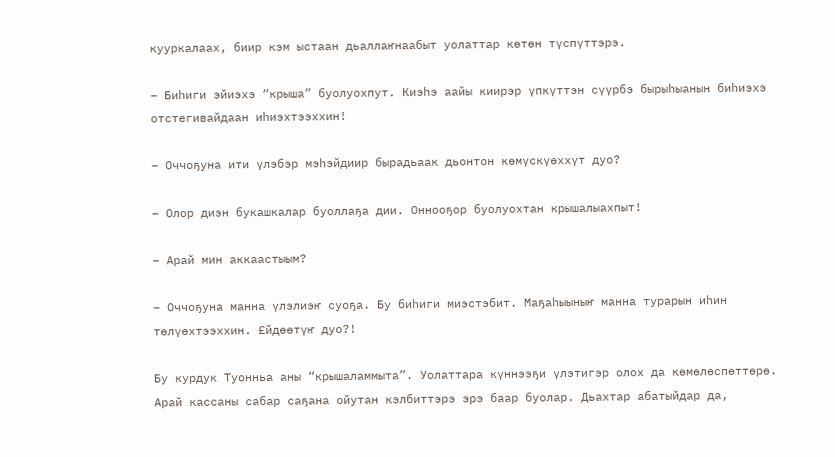кууркалаах, биир кэм ыстаан дьаллаҥнаабыт уолаттар көтөн түспүттэрэ.

– Биһиги эйиэхэ “крыша” буолуохпут. Киэһэ аайы киирэр үпкүттэн сүүрбэ бырыһыанын биһиэхэ отстегивайдаан иһиэхтээххин!

– Оччоҕуна ити үлэбэр мэһэйдиир бырадьаак дьонтон көмүскүөххүт дуо?

– Олор диэн букашкалар буоллаҕа дии. Оннооҕор буолуохтан крышалыахпыт!

– Арай мин аккаастыым?

– Оччоҕуна манна үлэлиэҥ суоҕа. Бу биһиги миэстэбит. Маҕаһыыныҥ манна турарын иһин төлүөхтээххин. £йдөөтүҥ дуо?!

Бу курдук Туонньа аны “крышаламмыта”. Уолаттара күннээҕи үлэтигэр олох да көмөлөспөттөрө. Арай кассаны сабар саҕана ойутан кэлбиттэрэ эрэ баар буолар. Дьахтар абатыйдар да,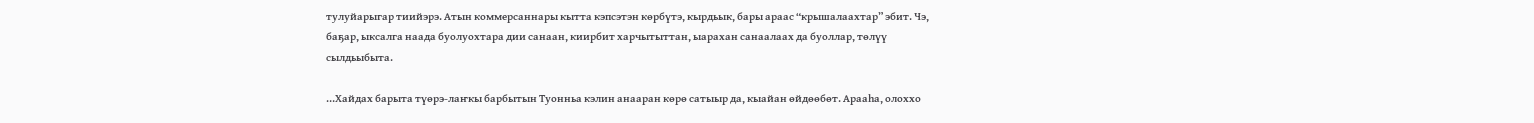тулуйарыгар тиийэрэ. Атын коммерсаннары кытта кэпсэтэн көрбүтэ, кырдьык, бары араас “крышалаахтар” эбит. Чэ, баҕар, ыксалга наада буолуохтара дии санаан, киирбит харчытыттан, ыарахан санаалаах да буоллар, төлүү сылдьыбыта.

…Хайдах барыта түөрэ-лаҥкы барбытын Туонньа кэлин анааран көрө сатыыр да, кыайан өйдөөбөт. Арааһа, олоххо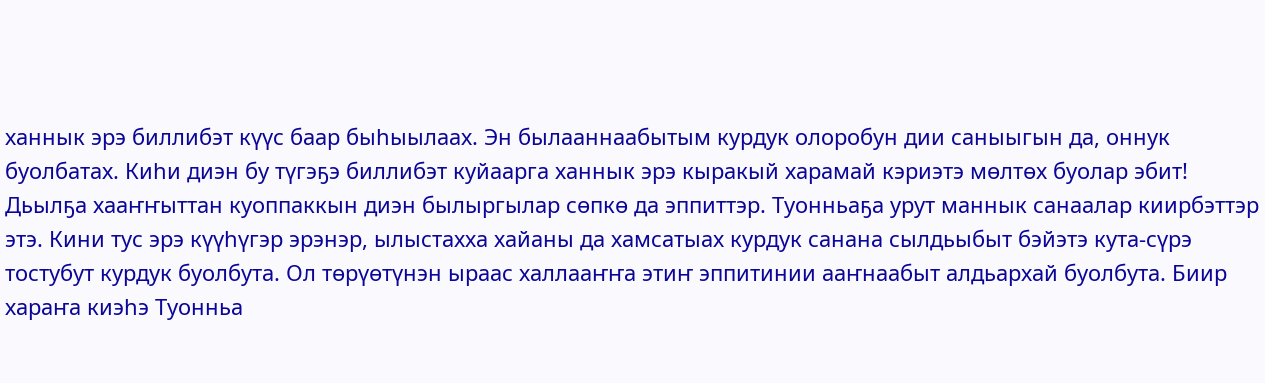ханнык эрэ биллибэт күүс баар быһыылаах. Эн былааннаабытым курдук олоробун дии саныыгын да, оннук буолбатах. Киһи диэн бу түгэҕэ биллибэт куйаарга ханнык эрэ кыракый харамай кэриэтэ мөлтөх буолар эбит! Дьылҕа хааҥҥыттан куоппаккын диэн былыргылар сөпкө да эппиттэр. Туонньаҕа урут маннык санаалар киирбэттэр этэ. Кини тус эрэ күүһүгэр эрэнэр, ылыстахха хайаны да хамсатыах курдук санана сылдьыбыт бэйэтэ кута-сүрэ тостубут курдук буолбута. Ол төрүөтүнэн ыраас халлааҥҥа этиҥ эппитинии ааҥнаабыт алдьархай буолбута. Биир хараҥа киэһэ Туонньа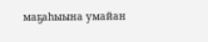маҕаһыына умайан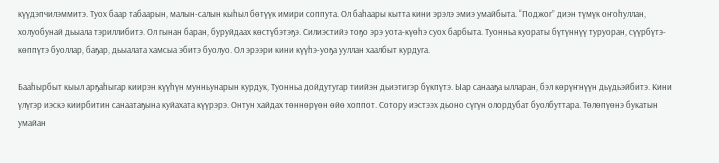күүдэпчилэммитэ. Туох баар табаарын, малын-салын кыһыл бөтүүк имири соппута. Ол баһаары кытта кини эрэлэ эмиэ умайбыта. “Поджог” диэн түмүк оҥоһуллан, холуобунай дьыала тэриллибитэ. Ол гынан баран, буруйдаах көстүбэтэҕэ. Силиэстийэ тоҕо эрэ уота-күөһэ суох барбыта. Туонньа куораты бүтүннүү туруоран, сүүрбүтэ-көппүтэ буоллар, баҕар, дьыалата хамсыа эбитэ буолуо. Ол эрээри кини күүһэ-уоҕа ууллан хаалбыт курдуга.

Бааһырбыт кыыл арҕаһыгар киирэн күүһүн мунньунарын курдук, Туонньа дойдутугар тиийэн дьиэтигэр бүкпүтэ. Ыар санааҕа ылларан, бэл көрүҥнүүн дьүдьэйбитэ. Кини үлүгэр иэскэ киирбитин санаатаҕына куйахата күүрэрэ. Онтун хайдах төннөрүөн өйө хоппот. Сотору иэстээх дьоно сүгүн олордубат буолбуттара. Төлөпүөнэ букатын умайан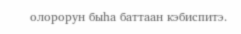олорорун быһа баттаан кэбиспитэ.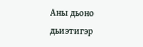Аны дьоно дьиэтигэр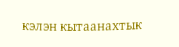кэлэн кытаанахтык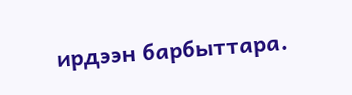ирдээн барбыттара.